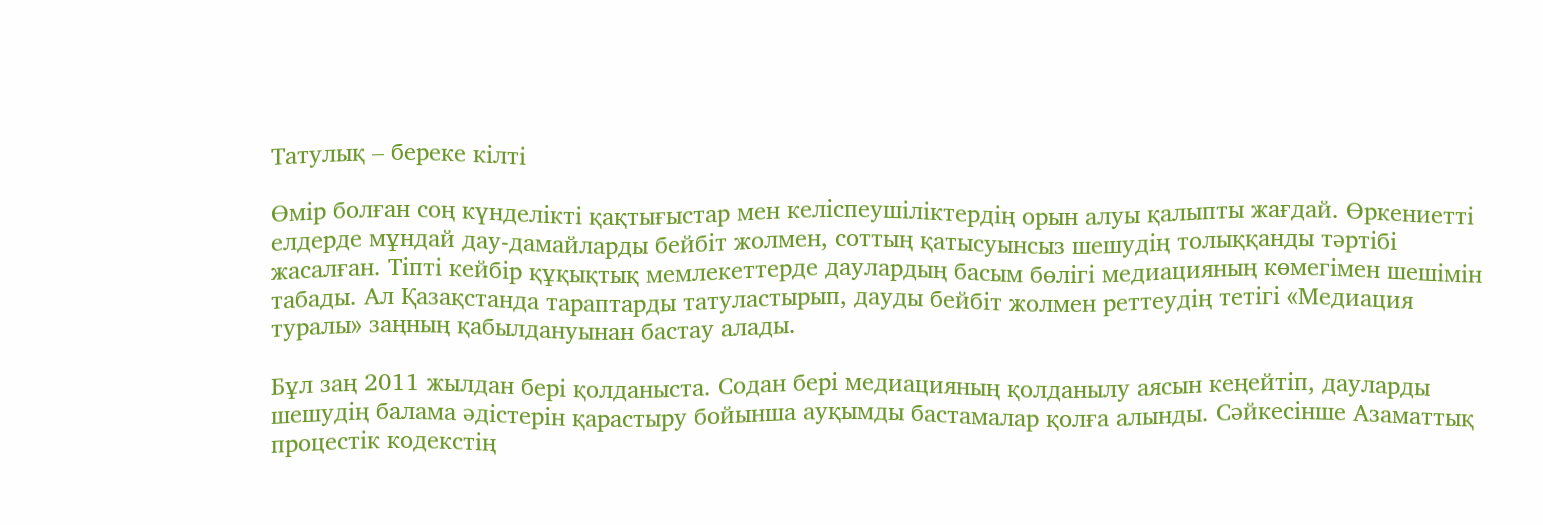Татулық – береке кілті

Өмір болған соң күнделікті қақтығыстар мен келіспеушіліктердің орын алуы қалыпты жағдай. Өркениетті елдерде мұндай дау-дамайларды бейбіт жолмен, соттың қатысуынсыз шешудің толыққанды тәртібі жасалған. Тіпті кейбір құқықтық мемлекеттерде даулардың басым бөлігі медиацияның көмегімен шешімін табады. Ал Қазақстанда тараптарды татуластырып, дауды бейбіт жолмен реттеудің тетігі «Медиация туралы» заңның қабылдануынан бастау алады.

Бұл заң 2011 жылдан бері қолданыста. Содан бері медиацияның қолданылу аясын кеңейтіп, дауларды шешудің балама әдістерін қарастыру бойынша ауқымды бастамалар қолға алынды. Сәйкесінше Азаматтық процестік кодекстің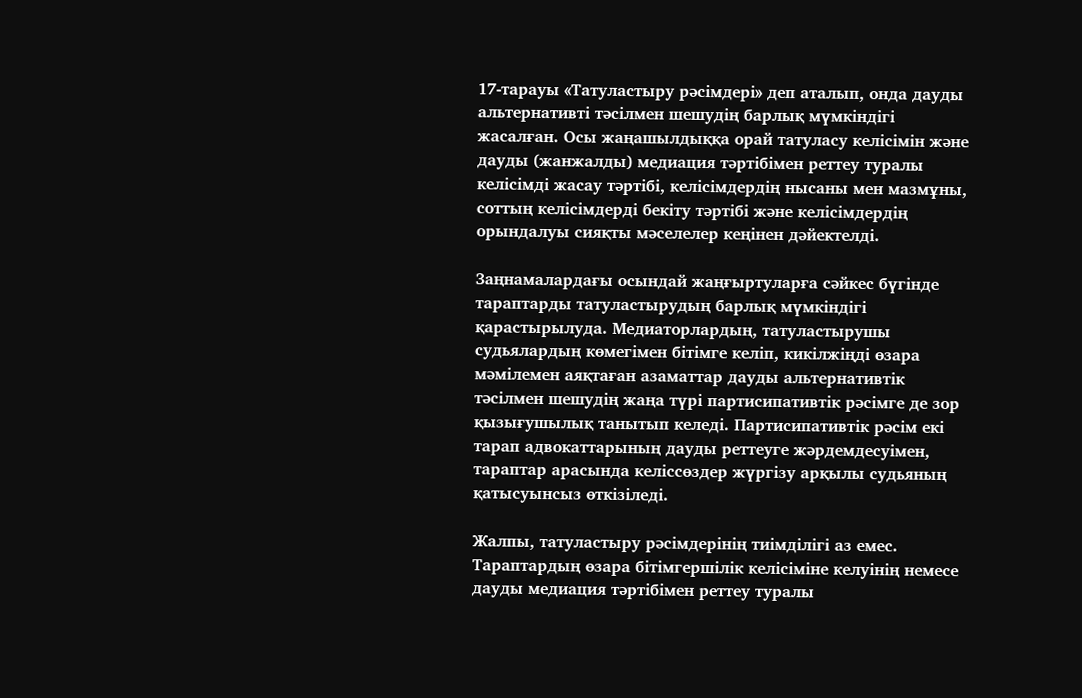17-тарауы «Татуластыру рәсімдері» деп аталып, онда дауды альтернативті тәсілмен шешудің барлық мүмкіндігі жасалған. Осы жаңашылдыққа орай татуласу келісімін және дауды (жанжалды) медиация тәртібімен реттеу туралы келісімді жасау тәртібі, келісімдердің нысаны мен мазмұны, соттың келісімдерді бекіту тәртібі және келісімдердің орындалуы сияқты мәселелер кеңінен дәйектелді.

Заңнамалардағы осындай жаңғыртуларға сәйкес бүгінде тараптарды татуластырудың барлық мүмкіндігі қарастырылуда. Медиаторлардың, татуластырушы судьялардың көмегімен бітімге келіп, кикілжіңді өзара мәмілемен аяқтаған азаматтар дауды альтернативтік тәсілмен шешудің жаңа түрі партисипативтік рәсімге де зор қызығушылық танытып келеді. Партисипативтік рәсім екі тарап адвокаттарының дауды реттеуге жәрдемдесуімен, тараптар арасында келіссөздер жүргізу арқылы судьяның қатысуынсыз өткізіледі.

Жалпы, татуластыру рәсімдерінің тиімділігі аз емес. Тараптардың өзара бітімгершілік келісіміне келуінің немесе дауды медиация тәртібімен реттеу туралы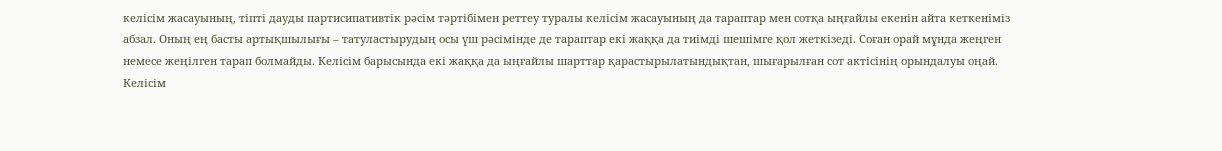келісім жасауының, тіпті дауды партисипативтік рәсім тәртібімен реттеу туралы келісім жасауының да тараптар мен сотқа ыңғайлы екенін айта кеткеніміз абзал. Оның ең басты артықшылығы – татуластырудың осы үш рәсімінде де тараптар екі жаққа да тиімді шешімге қол жеткізеді. Соған орай мұнда жеңген немесе жеңілген тарап болмайды. Келісім барысында екі жаққа да ыңғайлы шарттар қарастырылатындықтан, шығарылған сот актісінің орындалуы оңай. Келісім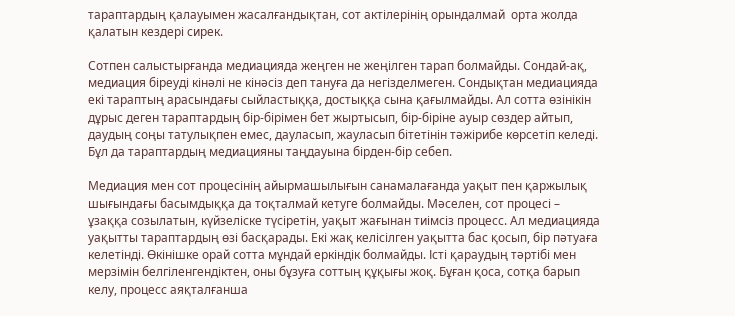тараптардың қалауымен жасалғандықтан, сот актілерінің орындалмай  орта жолда қалатын кездері сирек.

Сотпен салыстырғанда медиацияда жеңген не жеңілген тарап болмайды. Сондай-ақ, медиация біреуді кінәлі не кінәсіз деп тануға да негізделмеген. Сондықтан медиацияда екі тараптың арасындағы сыйластыққа, достыққа сына қағылмайды. Ал сотта өзінікін дұрыс деген тараптардың бір-бірімен бет жыртысып, бір-біріне ауыр сөздер айтып, даудың соңы татулықпен емес, дауласып, жауласып бітетінін тәжірибе көрсетіп келеді. Бұл да тараптардың медиацияны таңдауына бірден-бір себеп.

Медиация мен сот процесінің айырмашылығын санамалағанда уақыт пен қаржылық шығындағы басымдыққа да тоқталмай кетуге болмайды. Мәселен, сот процесі – ұзаққа созылатын, күйзеліске түсіретін, уақыт жағынан тиімсіз процесс. Ал медиацияда уақытты тараптардың өзі басқарады. Екі жақ келісілген уақытта бас қосып, бір пәтуаға келетінді. Өкінішке орай сотта мұндай еркіндік болмайды. Істі қараудың тәртібі мен мерзімін белгіленгендіктен, оны бұзуға соттың құқығы жоқ. Бұған қоса, сотқа барып келу, процесс аяқталғанша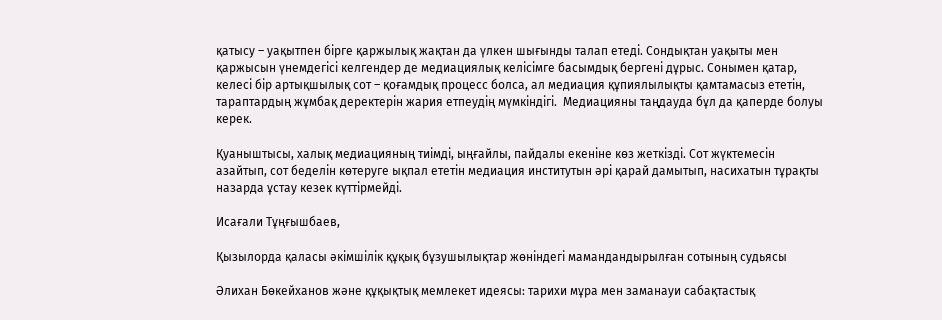қатысу – уақытпен бірге қаржылық жақтан да үлкен шығынды талап етеді. Сондықтан уақыты мен қаржысын үнемдегісі келгендер де медиациялық келісімге басымдық бергені дұрыс. Сонымен қатар, келесі бір артықшылық сот – қоғамдық процесс болса, ал медиация құпиялылықты қамтамасыз ететін, тараптардың жұмбақ деректерін жария етпеудің мүмкіндігі.  Медиацияны таңдауда бұл да қаперде болуы керек.

Қуаныштысы, халық медиацияның тиімді, ыңғайлы, пайдалы екеніне көз жеткізді. Сот жүктемесін азайтып, сот беделін көтеруге ықпал ететін медиация институтын әрі қарай дамытып, насихатын тұрақты назарда ұстау кезек күттірмейді.

Исағали Тұңғышбаев,

Қызылорда қаласы әкімшілік құқық бұзушылықтар жөніндегі мамандандырылған сотының судьясы

Әлихан Бөкейханов және құқықтық мемлекет идеясы: тарихи мұра мен заманауи сабақтастық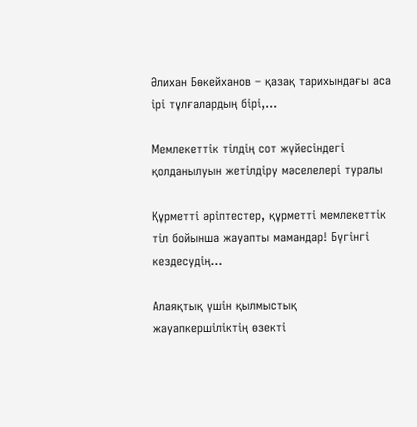Әлихан Бөкейханов – қазақ тарихындағы аса ірі тұлғалардың бірі,...

Мемлекеттік тілдің сот жүйесіндегі қолданылуын жетілдіру мәселелері туралы

Құрметті әріптестер, құрметті мемлекеттік тіл бойынша жауапты мамандар! Бүгінгі кездесудің...

Алаяқтық үшін қылмыстық жауапкершіліктің өзекті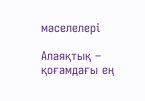мәселелері

Алаяқтық – қоғамдағы ең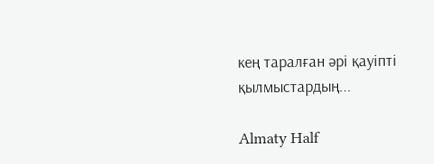кең таралған әрі қауіпті қылмыстардың...

Almaty Half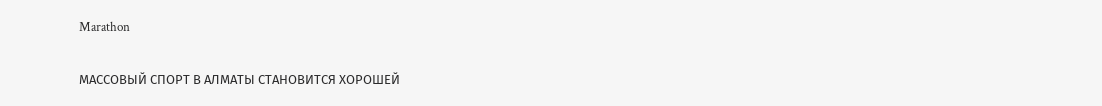Marathon

МАССОВЫЙ СПОРТ В АЛМАТЫ СТАНОВИТСЯ ХОРОШЕЙ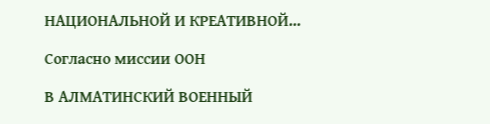НАЦИОНАЛЬНОЙ И КРЕАТИВНОЙ...

Согласно миссии ООН

В АЛМАТИНСКИЙ ВОЕННЫЙ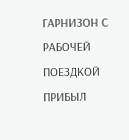ГАРНИЗОН С РАБОЧЕЙ ПОЕЗДКОЙ ПРИБЫЛ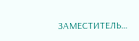ЗАМЕСТИТЕЛЬ...